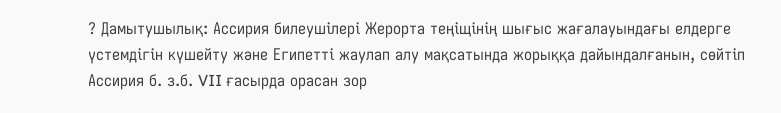? Дамытушылық: Ассирия билеушілері Жерорта теңіщінің шығыс жағалауындағы елдерге үстемдігін күшейту және Египетті жаулап алу мақсатында жорыққа дайындалғанын, сөйтіп Ассирия б. з.б. VII ғасырда орасан зор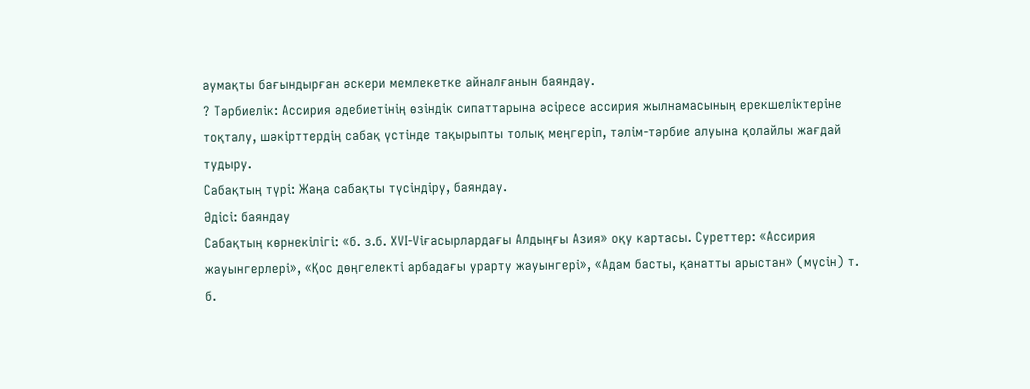аумақты бағындырған әскери мемлекетке айналғанын баяндау.
? Тәрбиелік: Ассирия әдебиетінің өзіндік сипаттарына әсіресе ассирия жылнамасының ерекшеліктеріне тоқталу, шәкірттердің сабақ үстінде тақырыпты толық меңгеріп, тәлім-тәрбие алуына қолайлы жағдай тудыру.
Сабақтың түрі: Жаңа сабақты түсіндіру, баяндау.
Әдісі: баяндау
Сабақтың көрнекілігі: «б. з.б. XVI-Viғасырлардағы Алдыңғы Азия» оқу картасы. Суреттер: «Ассирия жауынгерлері», «Қос дөңгелекті арбадағы урарту жауынгері», «Адам басты, қанатты арыстан» (мүсін) т. б.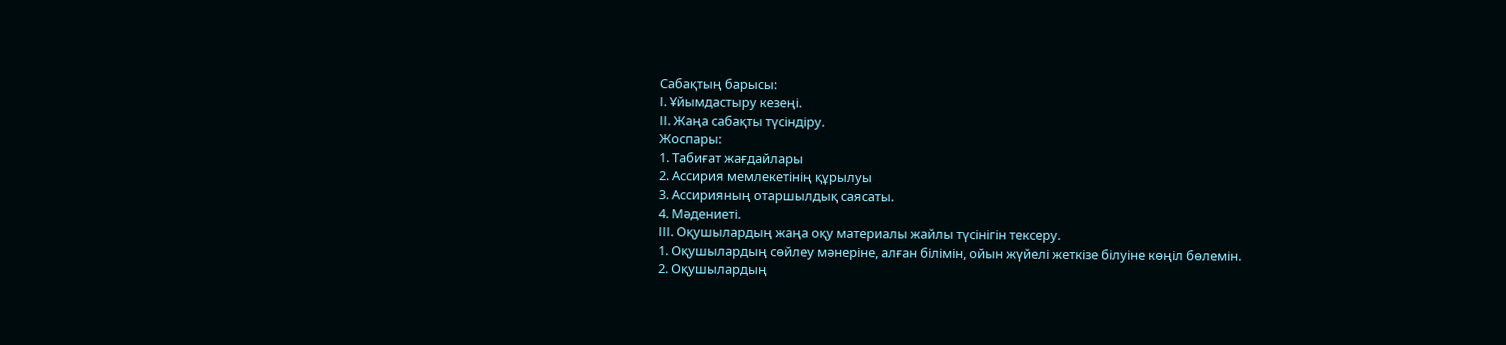Сабақтың барысы:
І. Ұйымдастыру кезеңі.
ІІ. Жаңа сабақты түсіндіру.
Жоспары:
1. Табиғат жағдайлары
2. Ассирия мемлекетінің құрылуы
3. Ассирияның отаршылдық саясаты.
4. Мәдениеті.
ІІІ. Оқушылардың жаңа оқу материалы жайлы түсінігін тексеру.
1. Оқушылардың сөйлеу мәнеріне, алған білімін, ойын жүйелі жеткізе білуіне көңіл бөлемін.
2. Оқушылардың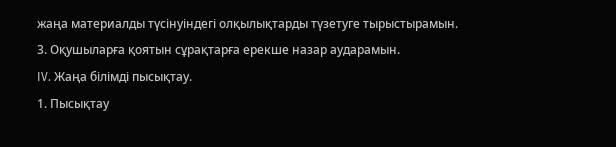жаңа материалды түсінуіндегі олқылықтарды түзетуге тырыстырамын.
3. Оқушыларға қоятын сұрақтарға ерекше назар аударамын.
IV. Жаңа білімді пысықтау.
1. Пысықтау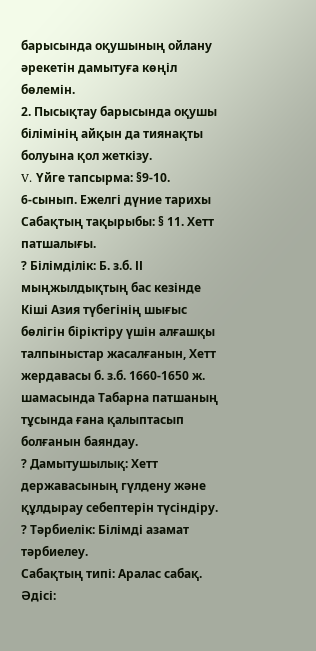барысында оқушының ойлану әрекетін дамытуға көңіл бөлемін.
2. Пысықтау барысында оқушы білімінің айқын да тиянақты болуына қол жеткізу.
V. Үйге тапсырма: §9-10.
6-сынып. Ежелгі дүние тарихы
Сабақтың тақырыбы: § 11. Хетт патшалығы.
? Білімділік: Б. з.б. ІІ мыңжылдықтың бас кезінде Кіші Азия түбегінің шығыс бөлігін біріктіру үшін алғашқы талпыныстар жасалғанын, Хетт жердавасы б. з.б. 1660-1650 ж. шамасында Табарна патшаның тұсында ғана қалыптасып болғанын баяндау.
? Дамытушылық: Хетт державасының гүлдену және құлдырау себептерін түсіндіру.
? Тәрбиелік: Білімді азамат тәрбиелеу.
Сабақтың типі: Аралас сабақ.
Әдісі: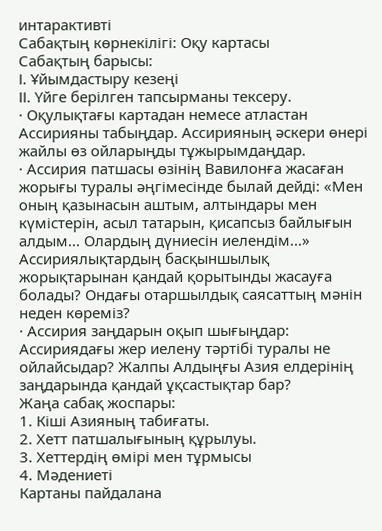интарактивті
Сабақтың көрнекілігі: Оқу картасы
Сабақтың барысы:
І. Ұйымдастыру кезеңі
ІІ. Үйге берілген тапсырманы тексеру.
· Оқулықтағы картадан немесе атластан Ассирияны табыңдар. Ассирияның әскери өнері жайлы өз ойларыңды тұжырымдаңдар.
· Ассирия патшасы өзінің Вавилонға жасаған жорығы туралы әңгімесінде былай дейді: «Мен оның қазынасын аштым, алтындары мен күмістерін, асыл татарын, қисапсыз байлығын алдым... Олардың дүниесін иелендім...»
Ассириялықтардың басқыншылық жорықтарынан қандай қорытынды жасауға болады? Ондағы отаршылдық саясаттың мәнін неден көреміз?
· Ассирия заңдарын оқып шығыңдар: Ассириядағы жер иелену тәртібі туралы не ойлайсыдар? Жалпы Алдыңғы Азия елдерінің заңдарында қандай ұқсастықтар бар?
Жаңа сабақ жоспары:
1. Кіші Азияның табиғаты.
2. Хетт патшалығының құрылуы.
3. Хеттердің өмірі мен тұрмысы
4. Мәдениеті
Картаны пайдалана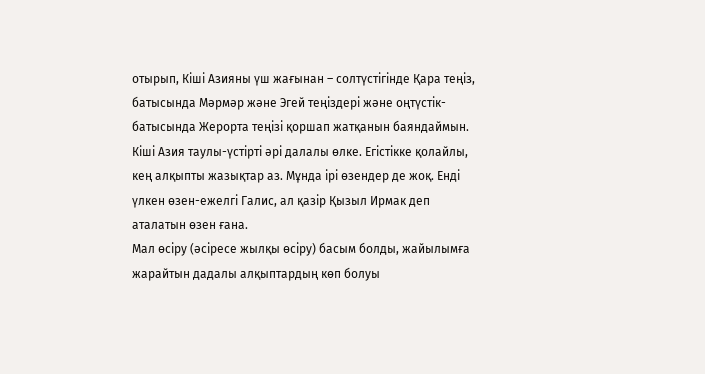отырып, Кіші Азияны үш жағынан – солтүстігінде Қара теңіз, батысында Мәрмәр және Эгей теңіздері және оңтүстік-батысында Жерорта теңізі қоршап жатқанын баяндаймын. Кіші Азия таулы-үстірті әрі далалы өлке. Егістікке қолайлы, кең алқыпты жазықтар аз. Мұнда ірі өзендер де жоқ. Енді үлкен өзен-ежелгі Галис, ал қазір Қызыл Ирмак деп аталатын өзен ғана.
Мал өсіру (әсіресе жылқы өсіру) басым болды, жайылымға жарайтын дадалы алқыптардың көп болуы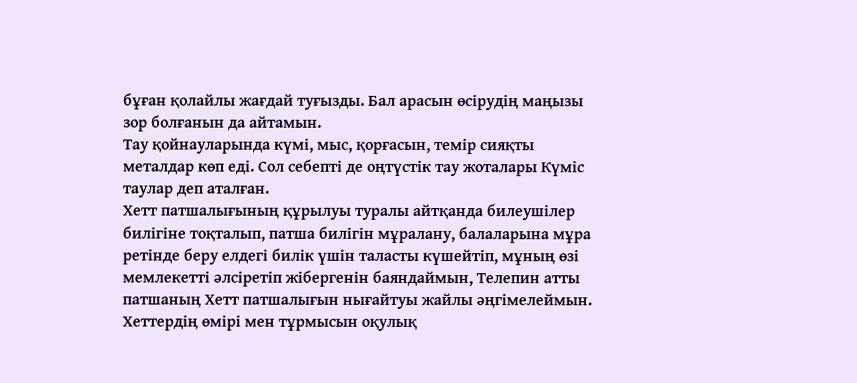бұған қолайлы жағдай туғызды. Бал арасын өсірудің маңызы зор болғанын да айтамын.
Тау қойнауларында күмі, мыс, қорғасын, темір сияқты металдар көп еді. Сол себепті де оңтүстік тау жоталары Күміс таулар деп аталған.
Хетт патшалығының құрылуы туралы айтқанда билеушілер билігіне тоқталып, патша билігін мұралану, балаларына мұра ретінде беру елдегі билік үшін таласты күшейтіп, мұның өзі мемлекетті әлсіретіп жібергенін баяндаймын, Телепин атты патшаның Хетт патшалығын нығайтуы жайлы әңгімелеймын.
Хеттердің өмірі мен тұрмысын оқулық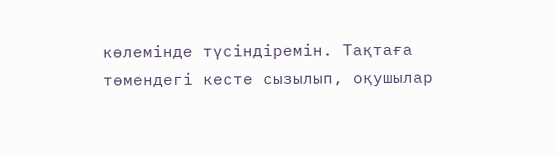көлемінде түсіндіремін. Тақтаға төмендегі кесте сызылып, оқушылар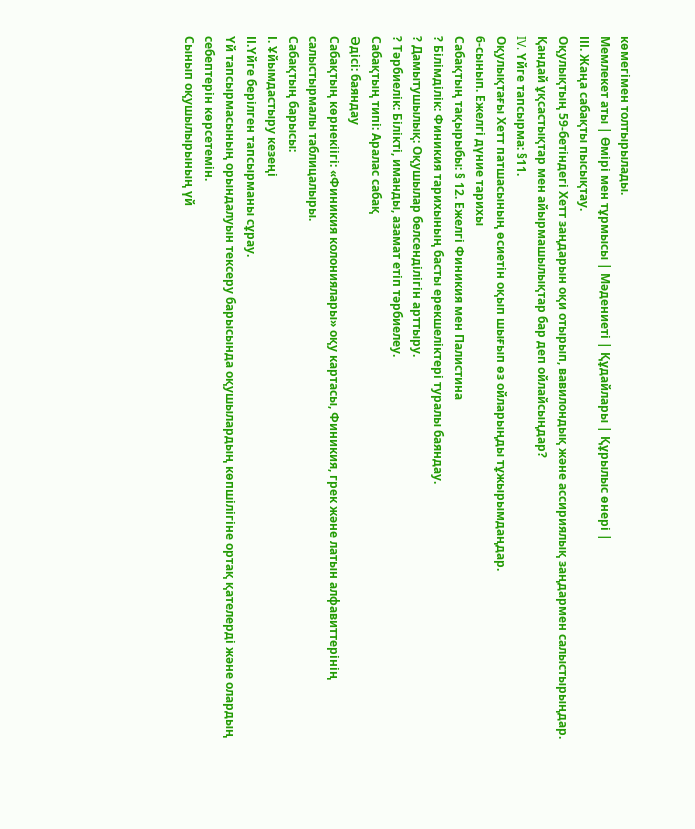көмегімен толтырылады.
Мемлекет аты | Өмірі мен тұрмысы | Мәдениеті | Құдайлары | Құрылыс өнері |
ІІІ. Жаңа сабақты пысықтау.
Оқулықтың 59-бетіндегі Хетт заңдарын оқи отырып, вавилондық және ассириялық заңдармен салыстырыңдар. Қандай ұқсастықтар мен айырмашылықтар бар деп ойлайсыңдар?
IV. Үйге тапсырма: §11.
Оқулықтағы Хетт патшасының өсиетін оқып шығып өз ойларыңды тұжырымдаңдар.
6-сынып. Ежелгі дүние тарихы
Сабақтың тақырыбы: § 12. Ежелгі Финикия мен Палистина
? Білімділік: Финикия тарихының басты ерекшеліктері туралы баяндау.
? Дамытушылық: Оқушылар белсенділігін арттыру.
? Тәрбиелік: Білікті, иманды, азамат етіп тәрбиелеу.
Сабақтың типі: Аралас сабақ
Әдісі: баяндау
Сабақтың көрнекіігі: «Финикия колониялары» оқу картасы, Финикия, грек және латын алфавиттерінің салыстырмалы таблицалыры.
Сабақтың барысы:
І. Ұйымдастыру кезеңі
ІІ.Үйге берілген тапсырманы сұрау.
Үй тапсырмасының орындалуын тексеру барысында оқушылардың көпшілігіне ортақ қателерді және олардың себептерін көрсетемін.
Сынып оқушылырының үй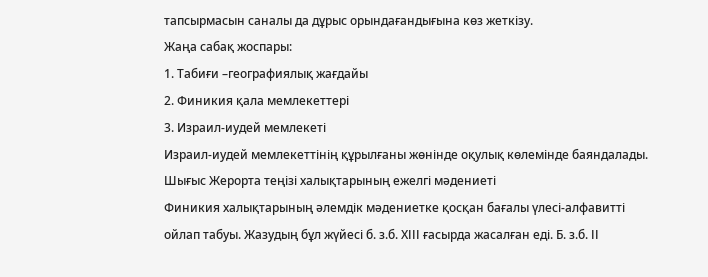тапсырмасын саналы да дұрыс орындағандығына көз жеткізу.
Жаңа сабақ жоспары:
1. Табиғи –географиялық жағдайы
2. Финикия қала мемлекеттері
3. Израил-иудей мемлекеті
Израил-иудей мемлекеттінің құрылғаны жөнінде оқулық көлемінде баяндалады.
Шығыс Жерорта теңізі халықтарының ежелгі мәдениеті
Финикия халықтарының әлемдік мәдениетке қосқан бағалы үлесі-алфавитті ойлап табуы. Жазудың бұл жүйесі б. з.б. ХІІІ ғасырда жасалған еді. Б. з.б. ІІ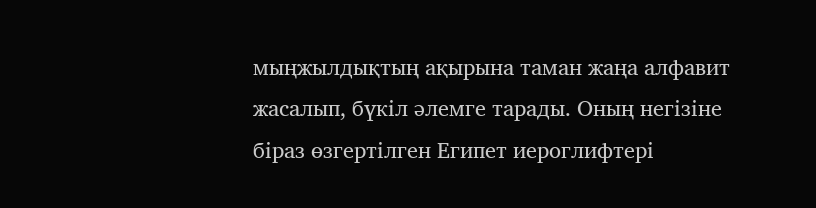мыңжылдықтың ақырына таман жаңа алфавит жасалып, бүкіл әлемге тарады. Оның негізіне біраз өзгертілген Египет иероглифтері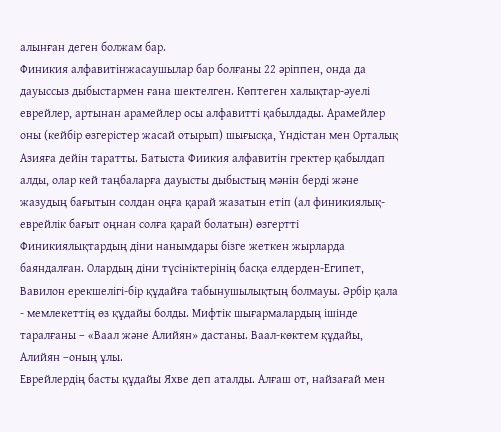алынған деген болжам бар.
Финикия алфавитінжасаушылар бар болғаны 22 әріппен, онда да дауыссыз дыбыстармен ғана шектелген. Көптеген халықтар-әуелі еврейлер, артынан арамейлер осы алфавитті қабылдады. Арамейлер оны (кейбір өзгерістер жасай отырып) шығысқа, Үндістан мен Орталық Азияға дейін таратты. Батыста Фиикия алфавитін гректер қабылдап алды, олар кей таңбаларға дауысты дыбыстың мәнін берді және жазудың бағытын солдан оңға қарай жазатын етіп (ал финикиялық-еврейлік бағыт оңнан солға қарай болатын) өзгертті
Финикиялықтардың діни нанымдары бізге жеткен жырларда баяндалған. Олардың діни түсініктерінің басқа елдерден-Египет, Вавилон ерекшелігі-бір құдайға табынушылықтың болмауы. Әрбір қала - мемлекеттің өз құдайы болды. Мифтік шығармалардың ішінде таралғаны – «Ваал және Алийян» дастаны. Ваал-көктем құдайы, Алийян –оның ұлы.
Еврейлердің басты құдайы Яхве деп аталды. Алғаш от, найзағай мен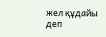жел құдайы деп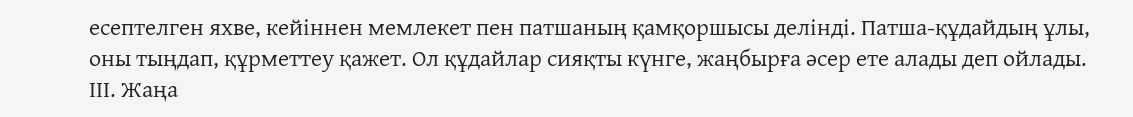есептелген яхве, кейіннен мемлекет пен патшаның қамқоршысы делінді. Патша-құдайдың ұлы, оны тыңдап, құрметтеу қажет. Ол құдайлар сияқты күнге, жаңбырға әсер ете алады деп ойлады.
ІІІ. Жаңа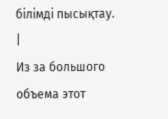білімді пысықтау.
|
Из за большого объема этот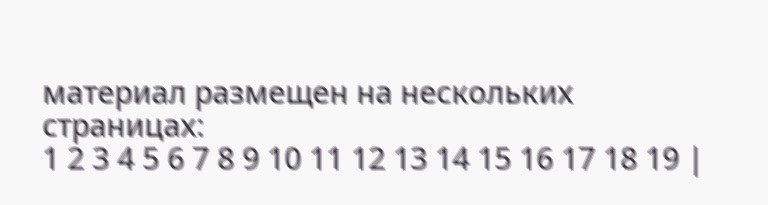материал размещен на нескольких страницах:
1 2 3 4 5 6 7 8 9 10 11 12 13 14 15 16 17 18 19 |